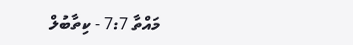މައްތާ 7:7 - ކިތާބުލް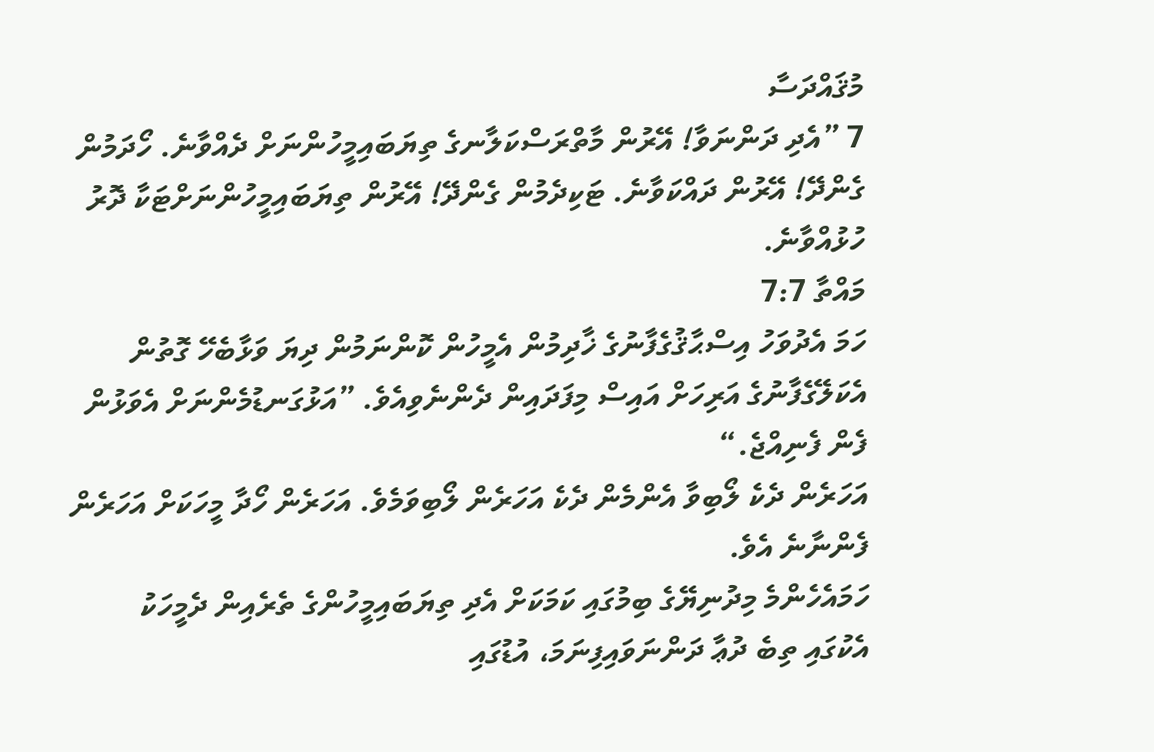މުޤައްދަސާ
7 ”އެދި ދަންނަވާ! އޭރުން މާތްރަސްކަލާނގެ ތިޔަބައިމީހުންނަށް ދެއްވާނެ. ހޯދަމުން ގެންދޭ! އޭރުން ދައްކަވާނެ. ޓަކިދެމުން ގެންދޭ! އޭރުން ތިޔަބައިމީހުންނަށްޓަކާ ދޮރު ހުޅުއްވާނެ.
މައްތާ 7:7
ހަމަ އެދުވަހު އިސްޙާޤުގެފާނުގެ ޚާދިމުން އެމީހުން ކޮންނަމުން ދިޔަ ވަޅާބެހޭ ގޮތުން އެކަލޭގެފާނުގެ އަރިހަށް އައިސް މިފަދައިން ދެންނެވިއެވެ. ”އަޅުގަނޑުމެންނަށް އެވަޅުން ފެން ފެނިއްޖެ.“
އަހަރެން ދެކެ ލޯބިވާ އެންމެން ދެކެ އަހަރެން ލޯބިވަމެވެ. އަހަރެން ހޯދާ މީހަކަށް އަހަރެން ފެންނާނެ އެވެ.
ހަމައެހެންމެ މިދުނިޔޭގެ ބިމުގައި ކަމަކަށް އެދި ތިޔަބައިމީހުންގެ ތެރެއިން ދެމީހަކު އެކުގައި ތިބެ ދުޢާ ދަންނަވައިފިނަމަ، އުޑުގައި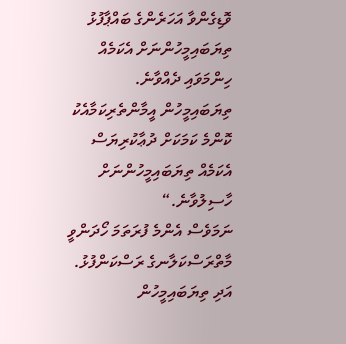ވޮޑިގެންވާ އަހަރެންގެ ބައްޕާފުޅު ތިޔަބައިމީހުންނަށް އެކަމެއް ހިންމަވައި ދެއްވާނެ.
ތިޔަބައިމީހުން އީމާންތެރިކަމާއެކު ކޮންމެ ކަމަކަށް ދުޢާކުރިޔަސް އެކަމެއް ތިޔަބައިމީހުންނަށް ހާސިލުވާނެ.“
ނަމަވެސް އެންމެ ފުރަތަމަ ހޯދަންވީ މާތްރަސްކަލާނގެ ރަސްކަންފުޅު. އަދި ތިޔަބައިމީހުން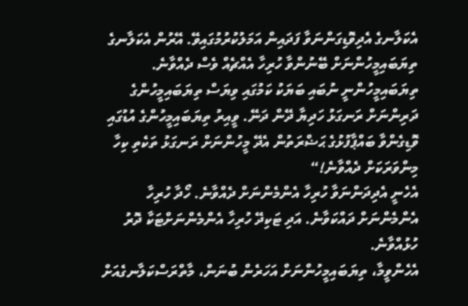އެކަލާނގެ އެދިވޮޑިގަންނަވާ ފަދައިން އަމަލުކުރުމުގައިވޭ. އޭރުން އެކަލާނގެ ތިޔަބައިމީހުންނަށް ބޭނުންވާ ހުރިހާ އެއްޗެއް ވެސް ދެއްވާނެ.
ތިޔަބައިމީހުންނީ ނުބައި ބަޔަކު ކަމުގައި ވިޔަސް ތިޔަބައިމީހުންގެ ދަރިންނަށް ރަނގަޅު ހަދިޔާ ދޭން ދަނޭ. ވީއިރު ތިޔަބައިމީހުންގެ އުޑުގައި ވޮޑިގެންވާ ބައްޕާފުޅުގެ ޙަޟްރަތުން އެދޭ މީހުންނަށް ރަނގަޅު ތަކެތި ކިހާ މިންވަރަކަށް ދެއްވާނެ!“
އެހެނީ އެދިދަންނަވާ ހުރިހާ އެންމެންނަށް ދެއްވާނެ. ހޯދާ ހުރިހާ އެންމެންނަށް ދައްކަވާނެ. އަދި ޓަކިދޭ ހުރިހާ އެންމެންނަށްޓަކާ ދޮރު ހުޅުއްވާނެ.
އެހެންވީމާ، ތިޔަބައިމީހުންނަށް އަހަރެން ބުނަން، މާތްރަސްކަލާނގެއަށް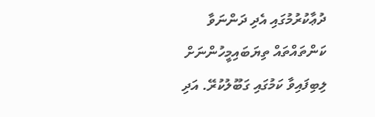ދުޢާކުރުމުގައި އެދި ދަންނަވާ ކަންތައްތައް ތިޔަބައިމީހުންނަށް ލިބިފައިވާ ކަމުގައި ގަބޫލުކުރޭ. އަދި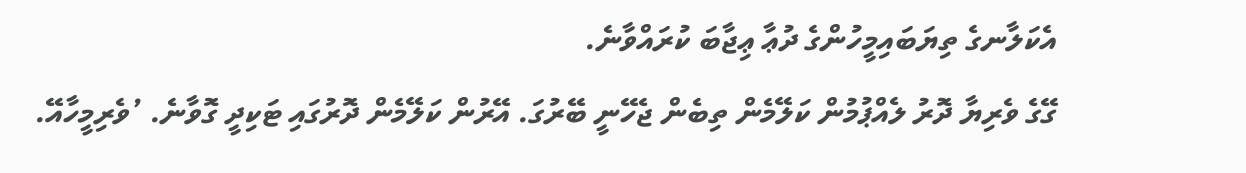އެކަލާނގެ ތިޔަބައިމީހުންގެ ދުޢާ ޢިޖާބަ ކުރައްވާނެ.
ގޭގެ ވެރިޔާ ދޮރު ލެއްޕުމުން ކަލޭމެން ތިބެން ޖެހޭނީ ބޭރުގަ. އޭރުން ކަލޭމެން ދޮރުގައި ޓަކިދީ ގޮވާނެ. ’ވެރިމީހާއޭ.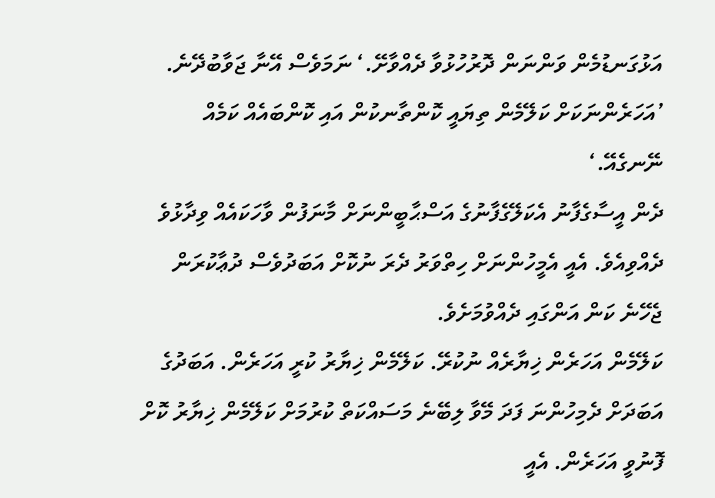އަޅުގަނޑުމެން ވަންނަން ދޮރުހުޅުވާ ދެއްވާށޭ.‘ ނަމަވެސް އޭނާ ޖަވާބުދޭނެ. ’އަހަރެންނަކަށް ކަލޭމެން ތިޔައީ ކޮންތާނކުން އައި ކޮންބައެއް ކަމެއް ނޭނގެއޭ.‘
ދެން އީސާގެފާނު އެކަލޭގެފާނުގެ އަސްޙާބީންނަށް މާނަފުން ވާހަކައެއް ވިދާޅުވެ ދެއްވިއެވެ. އެއީ އެމީހުންނަށް ހިތްވަރު ދެރަ ނުކޮށް އަބަދުވެސް ދުޢާކުރަން ޖެހޭނެ ކަން އަންގައި ދެއްވުމަށެވެ.
ކަލޭމެން އަހަރެން ޚިޔާރެއް ނުކުރޭ. ކަލޭމެން ޚިޔާރު ކުރީ އަހަރެން. އަބަދުގެ އަބަދަށް ދެމިހުންނަ ފަދަ މޭވާ ލިބޭނެ މަސައްކަތް ކުރުމަށް ކަލޭމެން ޚިޔާރު ކޮށް ފޮނުވީ އަހަރެން. އެއީ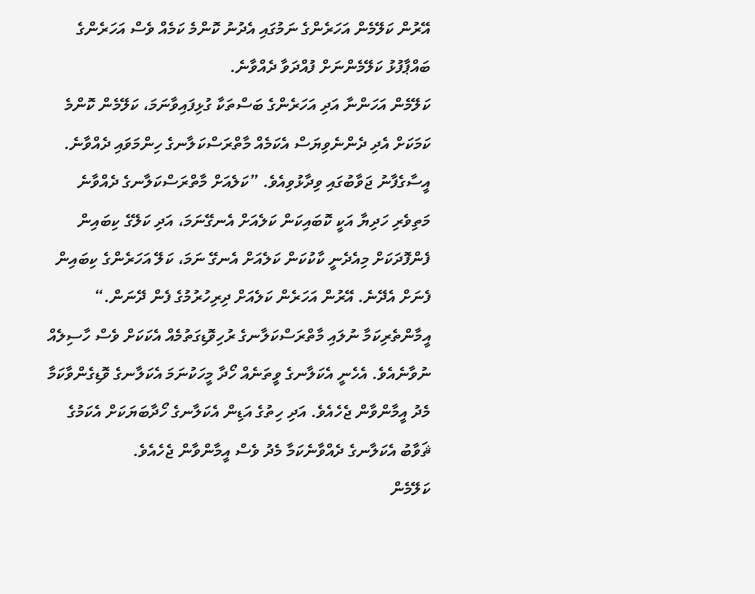އޭރުން ކަލޭމެން އަހަރެންގެ ނަމުގައި އެދުނު ކޮންމެ ކަމެއް ވެސް އަހަރެންގެ ބައްޕާފުޅު ކަލޭމެންނަށް ފުއްދަވާ ދެއްވާނެ.
ކަލޭމެން އަހަންނާ އަދި އަހަރެންގެ ބަސްތަކާ ގުޅިފައިވާނަމަ، ކަލޭމެން ކޮންމެ ކަމަކަށް އެދި ދެންނެވިޔަސް އެކަމެއް މާތްރަސްކަލާނގެ ހިންމަވައި ދެއްވާނެ.
އީސާގެފާނު ޖަވާބުގައި ވިދާޅުވިއެވެ. ”ކަލެއަށް މާތްރަސްކަލާނގެ ދެއްވާނެ މަތިވެރި ހަދިޔާ އަކީ ކޮބައިކަން ކަލެއަށް އެނގޭނަމަ، އަދި ކަލޭގެ ކިބައިން ފެންފޮދަކަށް މިއެދެނީ ކާކުކަން ކަލެއަށް އެނގޭ ނަމަ، ކަލޭ އަހަރެންގެ ކިބައިން ފެނަށް އެދޭނެ. އޭރުން އަހަރެން ކަލެއަށް ދިރިހުރުމުގެ ފެން ދޭނަން.“
އީމާންތެރިކަމާ ނުލައި މާތްރަސްކަލާނގެ ރުހިވޮޑިގަތުމެއް އެކަކަށް ވެސް ހާސިލެއް ނުވާނެއެވެ. އެހެނީ އެކަލާނގެ ވީތަނެއް ހޯދާ މީހަކުނަމަ އެކަލާނގެ ވޮޑިގެންވާކަމާ މެދު އީމާންވާން ޖެހެއެވެ. އަދި ހިތުގެ އަޑިން އެކަލާނގެ ހޯދާބަޔަކަށް އެކަމުގެ ޘަވާބު އެކަލާނގެ ދެއްވާނެކަމާ މެދު ވެސް އީމާންވާން ޖެހެއެވެ.
ކަލޭމެން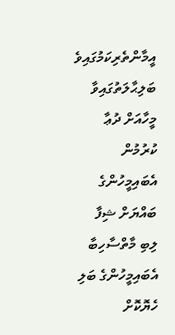އީމާންތެރިކަމުގައިވެ ބަލިޙާލަތުގައިވާ މީހާއަށް ދުޢާ ކުރުމުން އެބައިމީހުންގެ ބައްޔަށް ޝިފާ ލިބި މާތްސާހިބާ އެބައިމީހުންގެ ބަލި ހެޔޮކޮށް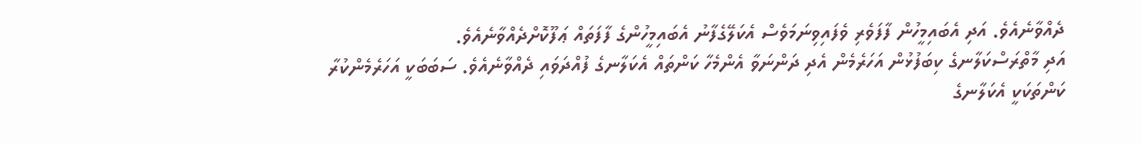ދެއްވާނެއެވެ. އަދި އެބައިމީހުން ފާފަވެރި ވެފައިވިނަމަވެސް އެކަލޭގެފާނު އެބައިމީހުންގެ ފާފަތައް ޢަފޫކޮށްދެއްވާނެއެވެ.
އަދި މާތްރަސްކަލާނގެ ކިބަފުޅުން އަހަރެމެން އެދި ދަންނަވާ އެންމެހާ ކަންތައް އެކަލާނގެ ފުއްދަވައި ދެއްވާނެއެވެ. ސަބަބަކީ އަހަރެމެންކުރާ ކަންތަކަކީ އެކަލާނގެ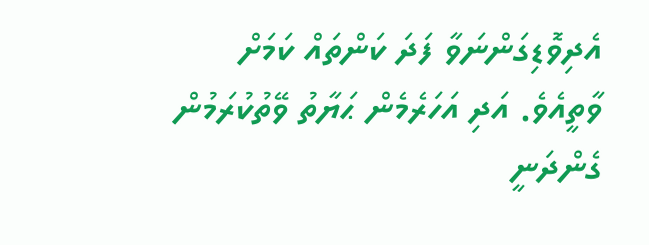އެދިވޮޑިގަންނަވާ ފަދަ ކަންތައް ކަމަށް ވާތީއެވެ. އަދި އަހަރެމެން ޙަޔާތު ވޭތުކުރަމުން ގެންދަނީ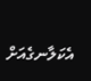އެކަލާނގެއަށް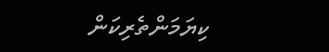ކިޔަމަންތެރިކަން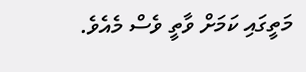މަތީގައި ކަމަށް ވާތީ ވެސް މެއެވެ.